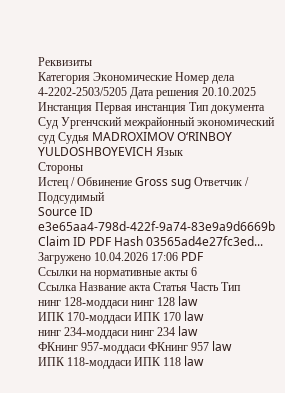Реквизиты
Категория Экономические Номер дела 4-2202-2503/5205 Дата решения 20.10.2025 Инстанция Первая инстанция Тип документа Суд Ургенчский межрайонный экономический суд Судья MADROXIMOV O‘RINBOY YULDOSHBOYEVICH Язык
Стороны
Истец / Обвинение Gross sug Ответчик / Подсудимый
Source ID e3e65aa4-798d-422f-9a74-83e9a9d6669b Claim ID PDF Hash 03565ad4e27fc3ed... Загружено 10.04.2026 17:06 PDF
Ссылки на нормативные акты 6
Ссылка Название акта Статья Часть Тип
нинг 128-моддаси нинг 128 law
ИПК 170-моддаси ИПК 170 law
нинг 234-моддаси нинг 234 law
ФКнинг 957-моддаси ФКнинг 957 law
ИПК 118-моддаси ИПК 118 law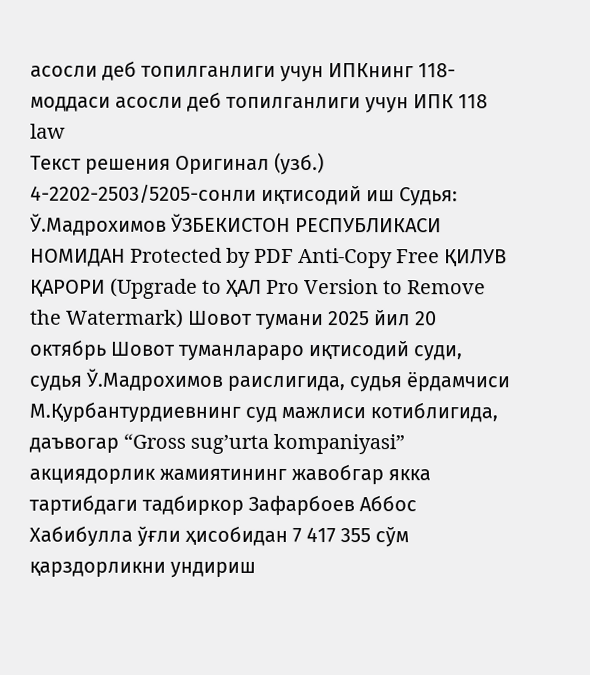асосли деб топилганлиги учун ИПКнинг 118-моддаси асосли деб топилганлиги учун ИПК 118 law
Текст решения Оригинал (узб.)
4-2202-2503/5205-сонли иқтисодий иш Судья: Ў.Мадрохимов ЎЗБЕКИСТОН РЕСПУБЛИКАСИ НОМИДАН Protected by PDF Anti-Copy Free ҚИЛУВ ҚАРОРИ (Upgrade to ҲАЛ Pro Version to Remove the Watermark) Шовот тумани 2025 йил 20 октябрь Шовот туманлараро иқтисодий суди, судья Ў.Мадрохимов раислигида, судья ёрдамчиси М.Қурбантурдиевнинг суд мажлиси котиблигида, даъвогар “Gross sug’urta kompaniyasi” акциядорлик жамиятининг жавобгар якка тартибдаги тадбиркор Зафарбоев Аббос Хабибулла ўғли ҳисобидан 7 417 355 сўм қарздорликни ундириш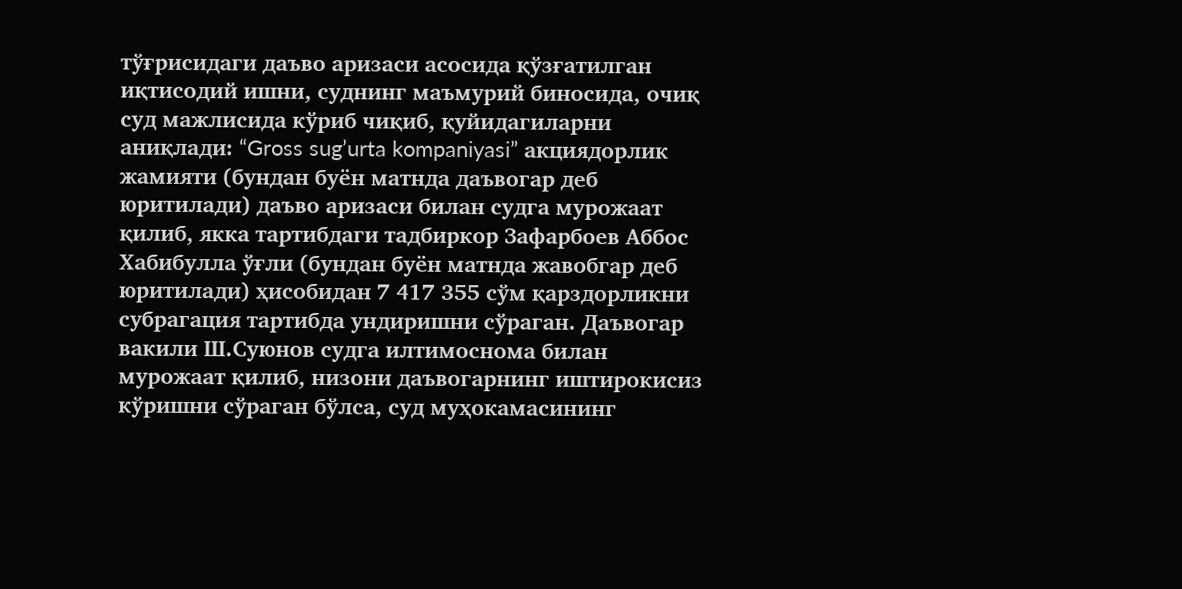тўғрисидаги даъво аризаcи асосида қўзғатилган иқтисодий ишни, суднинг маъмурий биносида, очиқ суд мажлисида кўриб чиқиб, қуйидагиларни аниқлади: “Gross sug’urta kompaniyasi” акциядорлик жамияти (бундан буён матнда даъвогар деб юритилади) даъво аризаси билан судга мурожаат қилиб, якка тартибдаги тадбиркор Зафарбоев Аббос Хабибулла ўғли (бундан буён матнда жавобгар деб юритилади) ҳисобидан 7 417 355 сўм қарздорликни субрагация тартибда ундиришни сўраган. Даъвогар вакили Ш.Суюнов судга илтимоснома билан мурожаат қилиб, низони даъвогарнинг иштирокисиз кўришни сўраган бўлса, суд муҳокамасининг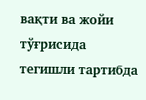вақти ва жойи тўғрисида тегишли тартибда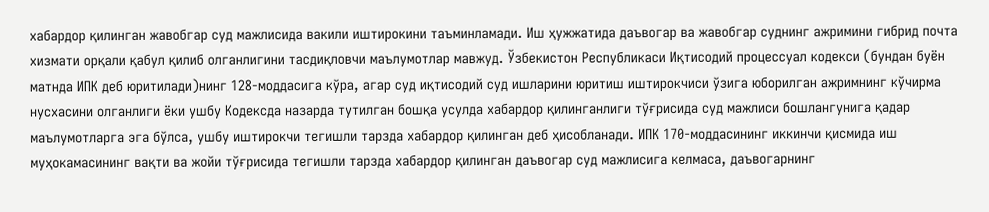хабардор қилинган жавобгар суд мажлисида вакили иштирокини таъминламади. Иш ҳужжатида даъвогар ва жавобгар суднинг ажримини гибрид почта хизмати орқали қабул қилиб олганлигини тасдиқловчи маълумотлар мавжуд. Ўзбекистон Республикаси Иқтисодий процессуал кодекси (бундан буён матнда ИПК деб юритилади)нинг 128-моддасига кўра, агар суд иқтисодий суд ишларини юритиш иштирокчиси ўзига юборилган ажримнинг кўчирма нусхасини олганлиги ёки ушбу Кодексда назарда тутилган бошқа усулда хабардор қилинганлиги тўғрисида суд мажлиси бошлангунига қадар маълумотларга эга бўлса, ушбу иштирокчи тегишли тарзда хабардор қилинган деб ҳисобланади. ИПК 170-моддасининг иккинчи қисмида иш муҳокамасининг вақти ва жойи тўғрисида тегишли тарзда хабардор қилинган даъвогар суд мажлисига келмаса, даъвогарнинг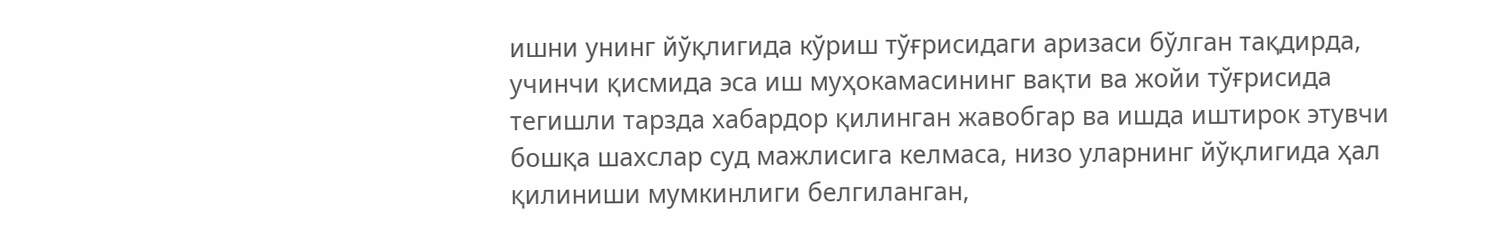ишни унинг йўқлигида кўриш тўғрисидаги аризаси бўлган тақдирда, учинчи қисмида эса иш муҳокамасининг вақти ва жойи тўғрисида тегишли тарзда хабардор қилинган жавобгар ва ишда иштирок этувчи бошқа шахслар суд мажлисига келмаса, низо уларнинг йўқлигида ҳал қилиниши мумкинлиги белгиланган,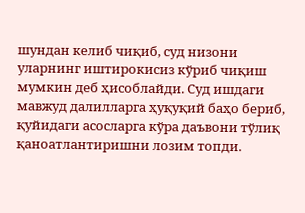шундан келиб чиқиб, суд низони уларнинг иштирокисиз кўриб чиқиш мумкин деб ҳисоблайди. Суд ишдаги мавжуд далилларга ҳуқуқий баҳо бериб, қуйидаги асосларга кўра даъвони тўлиқ қаноатлантиришни лозим топди.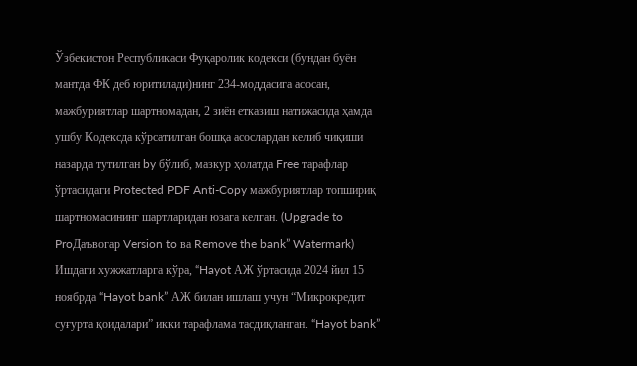Ўзбекистон Республикаси Фуқаролик кодекси (бундан буён мантда ФК деб юритилади)нинг 234-моддасига асосан, мажбуриятлар шартномадан, 2 зиён етказиш натижасида ҳамда ушбу Кодексда кўрсатилган бошқа асослардан келиб чиқиши назарда тутилган by бўлиб, мазкур ҳолатда Free тарафлар ўртасидаги Protected PDF Anti-Copy мажбуриятлар топшириқ шартномасининг шартларидан юзага келган. (Upgrade to ProДаъвогар Version to ва Remove the bank” Watermark) Ишдаги хужжатларга кўра, “Hayot АЖ ўртасида 2024 йил 15 ноябрда “Hayot bank” АЖ билан ишлаш учун “Микрокредит суғурта қоидалари” икки тарафлама тасдиқланган. “Hayot bank”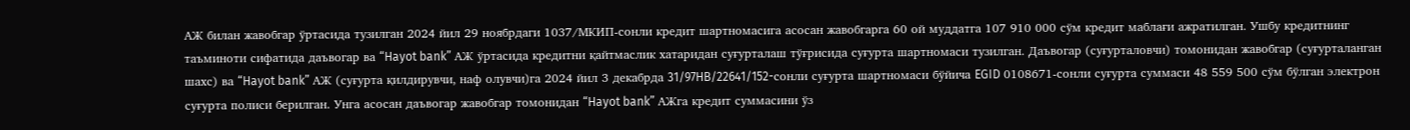АЖ билан жавобгар ўртасида тузилган 2024 йил 29 ноябрдаги 1037/МКИП-сонли кредит шартномасига асосан жавобгарга 60 ой муддатга 107 910 000 сўм кредит маблағи ажратилган. Ушбу кредитнинг таъминоти сифатида даъвогар ва “Hayot bank” АЖ ўртасида кредитни қайтмаслик хатаридан суғурталаш тўғрисида суғурта шартномаси тузилган. Даъвогар (суғурталовчи) томонидан жавобгар (суғурталанган шахс) ва “Hayot bank” АЖ (суғурта қилдирувчи, наф олувчи)га 2024 йил 3 декабрда 31/97HB/22641/152-сонли суғурта шартномаси бўйича EGID 0108671-сонли суғурта суммаси 48 559 500 сўм бўлган электрон суғурта полиси берилган. Унга асосан даъвогар жавобгар томонидан “Hayot bank” АЖга кредит суммасини ўз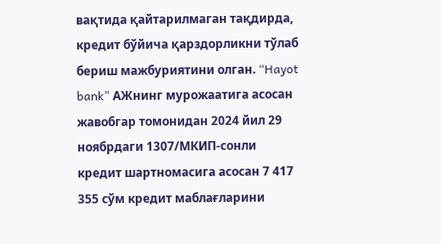вақтида қайтарилмаган тақдирда, кредит бўйича қарздорликни тўлаб бериш мажбуриятини олган. “Hayot bank” АЖнинг мурожаатига асосан жавобгар томонидан 2024 йил 29 ноябрдаги 1307/МКИП-сонли кредит шартномасига асосан 7 417 355 сўм кредит маблағларини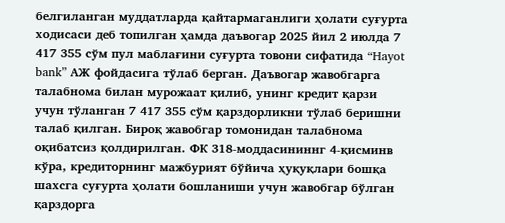белгиланган муддатларда қайтармаганлиги ҳолати суғурта ходисаси деб топилган ҳамда даъвогар 2025 йил 2 июлда 7 417 355 сўм пул маблағини суғурта товони сифатида “Hayot bank” АЖ фойдасига тўлаб берган. Даъвогар жавобгарга талабнома билан мурожаат қилиб, унинг кредит қарзи учун тўланган 7 417 355 сўм қарздорликни тўлаб беришни талаб қилган. Бироқ жавобгар томонидан талабнома оқибатсиз қолдирилган. ФК 318-моддасининнг 4-қисминв кўра, кредиторнинг мажбурият бўйича ҳуқуқлари бошқа шахсга суғурта ҳолати бошланиши учун жавобгар бўлган қарздорга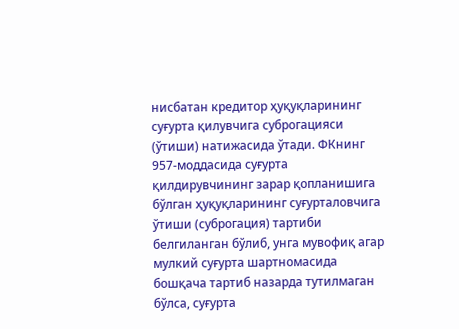нисбатан кредитор ҳуқуқларининг суғурта қилувчига суброгацияси (ўтиши) натижасида ўтади. ФКнинг 957-моддасида суғурта қилдирувчининг зарар қопланишига бўлган ҳуқуқларининг суғурталовчига ўтиши (суброгация) тартиби белгиланган бўлиб, унга мувофиқ агар мулкий суғурта шартномасида бошқача тартиб назарда тутилмаган бўлса, суғурта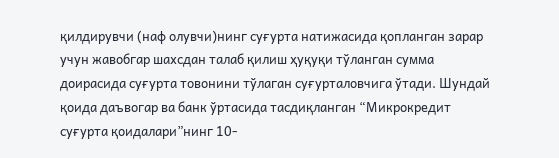қилдирувчи (наф олувчи)нинг суғурта натижасида қопланган зарар учун жавобгар шахсдан талаб қилиш ҳуқуқи тўланган сумма доирасида суғурта товонини тўлаган суғурталовчига ўтади. Шундай қоида даъвогар ва банк ўртасида тасдиқланган “Микрокредит суғурта қоидалари”нинг 10-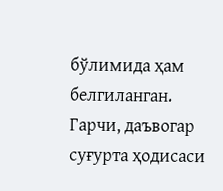бўлимида ҳам белгиланган. Гарчи, даъвогар суғурта ҳодисаси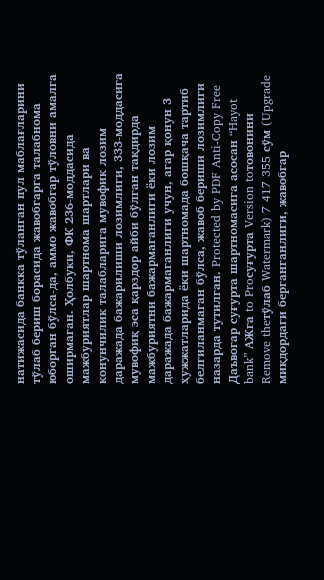натижасида банкка тўланган пул маблағларини тўлаб бериш борасида жавобгарга талабнома юборган бўлса-да, аммо жавобгар тўловни амалга оширмаган. Ҳолбуки, ФК 236-моддасида мажбуриятлар шартнома шартлари ва конунчилик талабларига мувофик лозим даражада бажарилиши лозимлиги, 333-моддасига мувофиқ эса қарздор айби бўлган тақдирда мажбуриятни бажармаганлиги ёки лозим даражада бажармаганлиги учун, агар қонун 3 ҳужжатларида ёки шартномада бошқача тартиб белгиланмаган бўлса, жавоб бериши лозимлиги назарда тутилган. Protected by PDF Anti-Copy Free Даъвогар суғурта шартномасига асосан “Hayot bank” АЖга to Proсуғурта Version toтовонини Remove theтўлаб Watermark) 7 417 355 сўм (Upgrade миқдордаги берганганлиги, жавобгар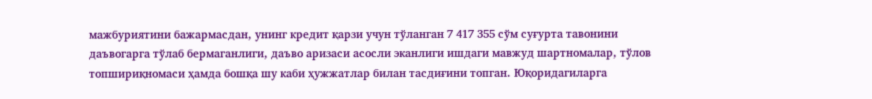мажбуриятини бажармасдан, унинг кредит қарзи учун тўланган 7 417 355 сўм суғурта тавонини даъвогарга тўлаб бермаганлиги, даъво аризаси асосли эканлиги ишдаги мавжуд шартномалар, тўлов топшириқномаси ҳамда бошқа шу каби ҳужжатлар билан тасдиғини топган. Юқоридагиларга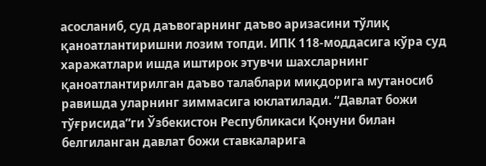асосланиб, суд даъвогарнинг даъво аризасини тўлиқ қаноатлантиришни лозим топди. ИПК 118-моддасига кўра суд харажатлари ишда иштирок этувчи шахсларнинг қаноатлантирилган даъво талаблари миқдорига мутаносиб равишда уларнинг зиммасига юклатилади. “Давлат божи тўғрисида”ги Ўзбекистон Республикаси Қонуни билан белгиланган давлат божи ставкаларига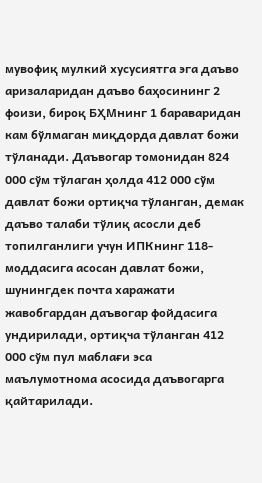мувофиқ мулкий хусусиятга эга даъво аризаларидан даъво баҳосининг 2 фоизи, бироқ БҲМнинг 1 бараваридан кам бўлмаган миқдорда давлат божи тўланади. Даъвогар томонидан 824 000 сўм тўлаган ҳолда 412 000 сўм давлат божи ортиқча тўланган, демак даъво талаби тўлиқ асосли деб топилганлиги учун ИПКнинг 118-моддасига асосан давлат божи, шунингдек почта харажати жавобгардан даъвогар фойдасига ундирилади, ортиқча тўланган 412 000 сўм пул маблағи эса маълумотнома асосида даъвогарга қайтарилади.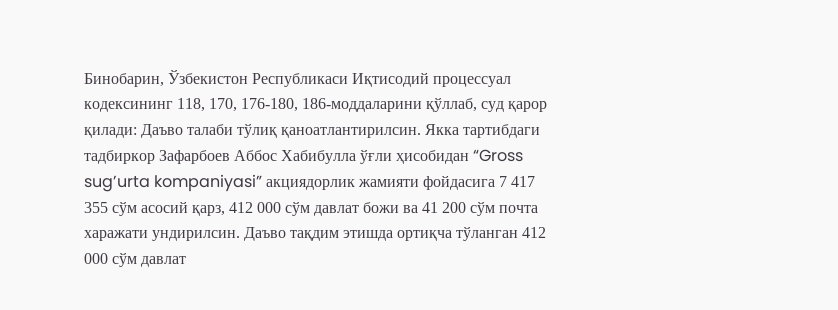Бинобарин, Ўзбекистон Республикаси Иқтисодий процессуал кодексининг 118, 170, 176-180, 186-моддаларини қўллаб, суд қарор қилади: Даъво талаби тўлиқ қаноатлантирилсин. Якка тартибдаги тадбиркор Зафарбоев Аббос Хабибулла ўғли ҳисобидан “Gross sug’urta kompaniyasi” акциядорлик жамияти фойдасига 7 417 355 сўм асосий қарз, 412 000 сўм давлат божи ва 41 200 сўм почта харажати ундирилсин. Даъво тақдим этишда ортиқча тўланган 412 000 сўм давлат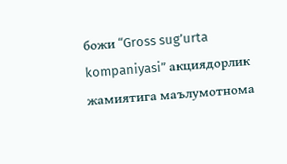божи “Gross sug’urta kompaniyasi” акциядорлик жамиятига маълумотнома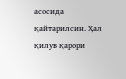асосида қайтарилсин. Ҳал қилув қарори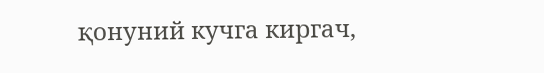қонуний кучга киргач,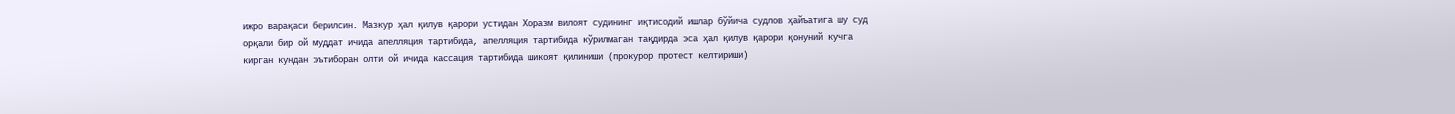ижро варақаси берилсин. Мазкур ҳал қилув қарори устидан Хоразм вилоят судининг иқтисодий ишлар бўйича судлов ҳайъатига шу суд орқали бир ой муддат ичида апелляция тартибида, апелляция тартибида кўрилмаган тақдирда эса ҳал қилув қарори қонуний кучга кирган кундан эътиборан олти ой ичида кассация тартибида шикоят қилиниши (прокурор протест келтириши)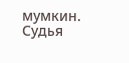мумкин. Судья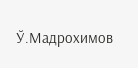Ў.Мадрохимов